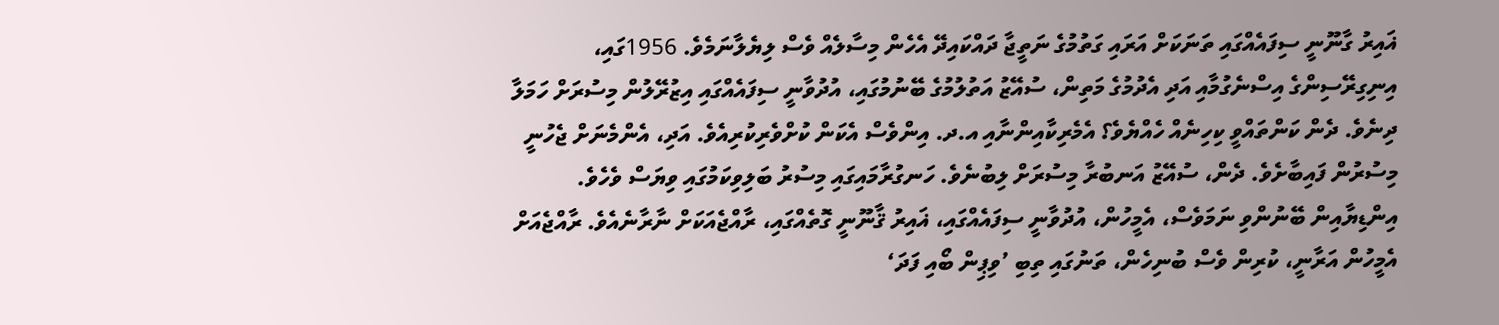ޣައިރު ގާނޫނީ ސިފައެއްގައި ތަނަކަށް އަރައި ގަތުމުގެ ނަތީޖާ ދައްކައިދޭ އެހެން މިސާލެއް ވެސް ލިޔެލާނަމެވެ. 1956ގައި، އިނިގިރޭސިންގެ އިސްނެގުމާއި އަދި އެދުމުގެ މަތިން، ސުއޭޒު އަތުލުމުގެ ބޭނުމުގައި، އުދުވާނީ ސިފައެއްގައި އިޒުރޭލުން މިސުރަށް ހަމަލާ ދިނެވެ. ދެން ކަންތައްވީ ކިހިނެއް ހެއްޔެވެ؟ އެމެރިކާއިންނާއި އ.ދ. އިންވެސް އެކަން ކުށްވެރިކުރިއެވެ. އަދި، އެންމެނަށް ޖެހުނީ މިސުރުން ފައިބާށެވެ. ދެން، ސުއޭޒު އަނބުރާ މިސުރަށް ލިބުނެވެ. ހަނގުރާމައިގައި މިސުރު ބަލިވިކަމުގައި ވިޔަސް ވެހެވެ. އިންޑިޔާއިން ބޭނުންވި ނަމަވެސް، އެމީހުން، އުދުވާނީ ސިފައެއްގައި، ޣައިރު ޤާނޫނީ ގޮތެއްގައި، ރާއްޖެއަކަށް ނާރާނެއެވެ. ރާއްޖެއަށް އެމީހުން އަރާނީ، ކުރިން ވެސް ބުނިހެން، ތަނުގައި ތިބި ’ވިޕިން ބޯއި ފަދަ‘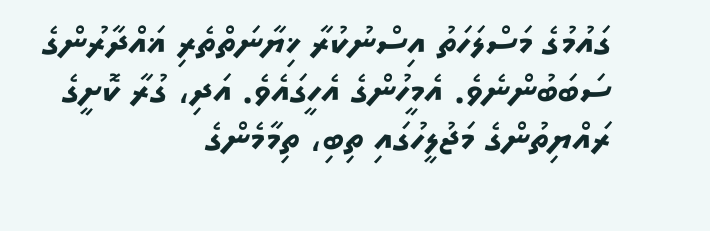ގައުމުގެ މަސްލަހަތު އިސްނުކުރާ ޚިޔާނަތްތެރި ޣައްދާރުންގެ ސަބަބުންނެވެ. އެމީހުންގެ އެހީގައެވެ. އަދި، ގުރާ ކޮށީގެ ރައްޔިތުންގެ މަޖުލީހުގައި ތިބި، ތިމާމެންގެ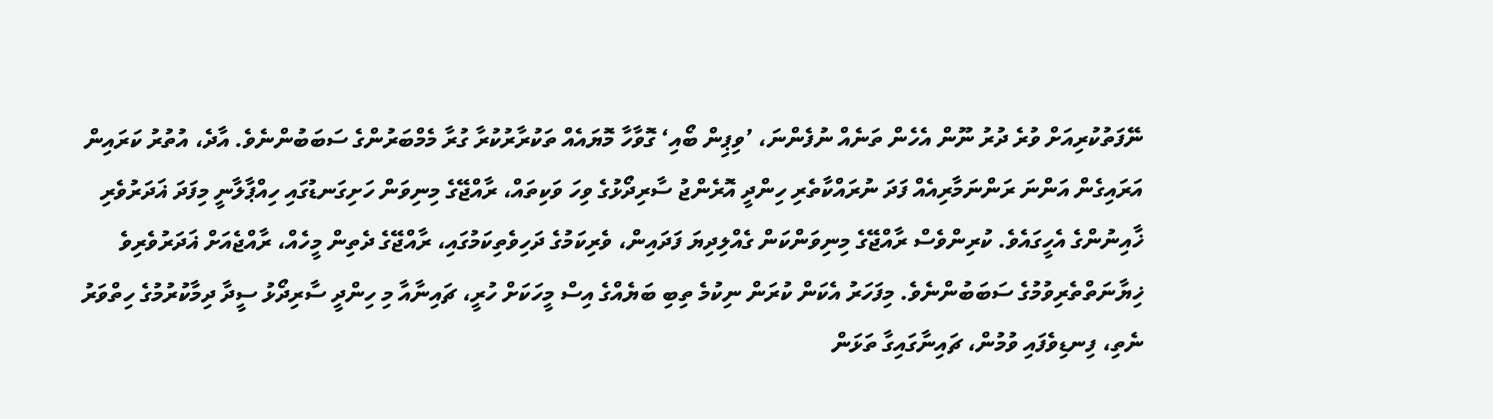ނޭފަތުކުރިއަށް ވުރެ ދުރު ނޫން އެހެން ތަނެއް ނުފެންނަ، ’ވިޕިން ބޯއި‘ ގޮވާހާ މޮޔައެއް ތަކުރާރުކުރާ ގުރާ މެމްބަރުންގެ ސަބަބުންނެވެ. އާދެ، އުތުރު ކަރައިން އަރައިގެން އަންނަ ރަންނަމާރިއެއް ފަދަ ނުރައްކާތެރި ހިންދީ އޮރެންޖު ސާރިދޯޅުގެ ވިހަ ވަކިތައް، ރާއްޖޭގެ މިނިވަން ހަށިގަނޑުގައި ހިއްޕާލާނީ މިފަދަ ޣަދަރުވެރި ޚާއިނުންގެ އެހީގައެވެ. ކުރިންވެސް ރާއްޖޭގެ މިނިވަންކަން ގެއްލިދިޔަ ފަދައިން، ވެރިކަމުގެ ދަހިވެތިކަމުގައި، ރާއްޖޭގެ ދެތިން މީހެއް، ރާއްޖެއަށް ޣަދަރުވެރިވެ ޚިޔާނަތްތެރިވުމުގެ ސަބަބުންނެވެ. މިފަހަރު އެކަން ކުރަން ނިކުމެ ތިބި ބަޔެއްގެ އިސް މީހަކަށް ހުރީ، ޗައިނާއާ މި ހިންދީ ސާރިދޯޅު ސީދާ ދިމާކުރުމުގެ ހިތްވަރު ނެތި، ފިނޑިވެފައި ވުމުން، ޗައިނާގައިގާ ތަޅަން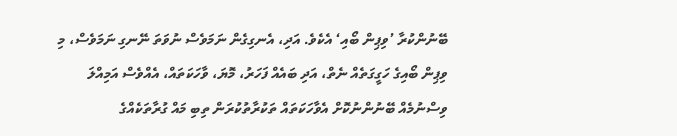ބޭނުންކުރާ ’ވިޕިން ބޯއި‘ އެކެވެ. އަދި، އެނގިގެން ނަމަވެސް ނުވަތަ ނޭނގި ނަމަވެސް، މި ވިޕިން ބޯއިގެ ހަގީގަތެއް ނެތް، އަދި ބައެއް ފަހަރު، މޮޔަ، ވާހަކަތައް، އެއްވެސް އަމިއްލަ ވިސްނުމެއް ބޭނުންނުކޮށް އެވާހަކަތައް ތަކުރާތުކުރަން ތިބި މައް ގުރާތަކެއްގެ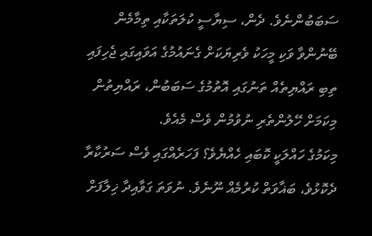ސަބަބުންނެވެ. ދެން، ސިޔާސީ ކުލަތަކާއި ތިމާމެން ބޭނުންވާ ވަކި މީހަކު ވެރިޔަކަށް ގެނައުމުގެ އަވައިގައި ޖެހިފައި ތިބި ރައްޔިތެއް ތަނުގައި އޮތުމުގެ ސަބަބުން، ރައްޔިތުން މިކަމަށް ހޭލުންތެރި ނުވުމުން ވެސް މެއެވެ.
މިކަމުގެ ހައްލަކީ ކޮބައި ހެއްޔެވެ؟ ފަހަރެއްގައި ވެސް ސަރުކާރާ ދެކޮޅުވެ، ބަޣާވަތް ކުރުމެއް ނޫނެވެ. ނުވަތަ ގަވާއިދާ ޚިލާފަށް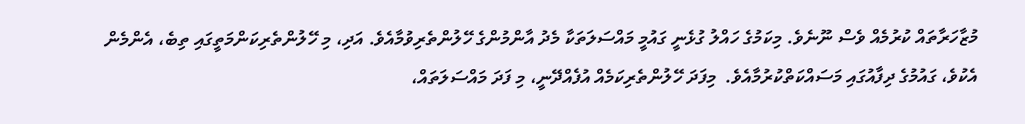މުޒާހަރާތައް ކުރުމެއް ވެސް ނޫނެވެ. މިކަމުގެ ހައްލު ގުޅެނީ ގައުމީ މައްސަލަތަކާ މެދު އާންމުންގެ ހޭލުންތެރިވުމާއެވެ. އަދި، މި ހޭލުންތެރިކަންމަތީގައި ތިބެ، އެންމެން އެކުވެ، ގައުމުގެ ދިފާއުގައި މަސައްކަތްކުރުމާއެވެ.  މިފަދަ ހޭލުންތެރިކަމެއް އުފެއްދޭނީ، މި ފަދަ މައްސަލަތައް،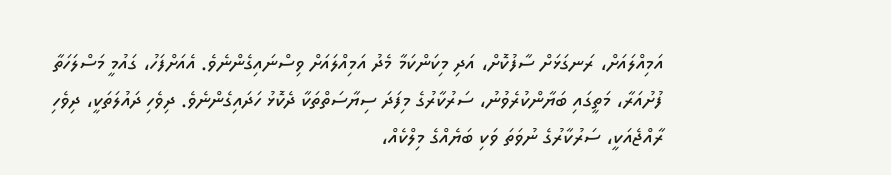އަމިއްލައަށް، ރަނގަޅަށް ސާފުކޮށް، އަދި މިކަންކަމާ މެދު އަމިއްލައަށް ވިސްނައިގެންނެވެ. އެއަށްފަހު، ގައުމީ މަސްލަހަތާ ފުށުއަރާ، މަތީގައި ބަޔާންކުރެވުނު، ސަރުކާރުގެ މިފަދަ ސިޔާސަތްތަކާ ދެކޮޅު ހަދައިގެންނެވެ. ދިވެހި ދައުލަތަކީ، ދިވެހި ރާއްޖެއަކީ، ސަރުކާރުގެ ނުވަތަ ވަކި ބަޔެއްގެ މިލްކެއް،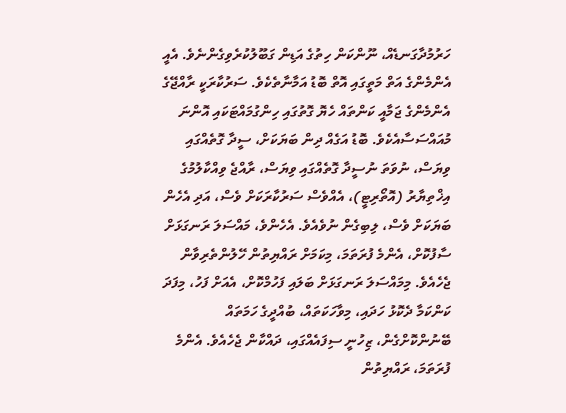ހަރުމުދާގަނޑެއް، ނޫންކަން ހިތުގެ އަޑިން ގަބޫލުކުރެވިގެންނެވެ. އެއީ އެންމެންގެ އަތް މަތީގައި އޮތް ބޮޑު އަމާނާތެކެވެ. ސަރުކާރަކީ ރާއްޖޭގެ އެންމެންގެ ޖަމާއީ ކަންތައް ހެޔޮ ގޮތުގައި ހިންގުމައްޓަކައި އޮންނަ މުއައްސަސާއެކެވެ. ބޮޑު އަގެއް ދިން ބަޔަކަށް، ސީދާ ގޮތެއްގައި ވިޔަސް، ނުވަތަ ނުސީދާ ގޮތެއްގައި ވިޔަސް، ރާއްޖެ ވިއްކާލުމުގެ އިޚްތިޔާރު (އޮތޯރިޓީ)، އެއްވެސް ސަރުކާރަކަށް ވެސް، އަދި އެހެން ބަޔަކަށް ވެސް، ލިބިގެން ނުވެއެވެ. އެހެންވެ، މައްސަލަ ރަނގަޅަށް ސާފުކޮށް، އެންމެ ފުރަތަމަ، މިކަމަށް ރައްޔިތުން ހޭލުންތެރިވާން ޖެހެއެވެ. މިމައްސަލަ ރަނގަޅަށް ބަލައި ފަހުމްކޮށް، އެއަށް ފަހު، މިފަދަ ކަންކަމާ ދެކޮޅު ހަދައި، މިވާހަކަތައް، ބުއްދީގެ ހަމަތައް ބޭނުންކޮށްގެން، ޒިހުނީ ސިފައެއްގައި، ދައްކާން ޖެހެއެވެ. އެންމެ ފުރަތަމަ، ރައްޔިތުން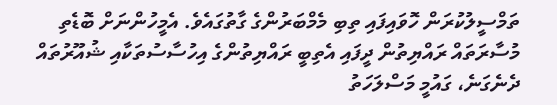ތަމްސީލުކުރަން ހޮވައިފައި ތިބި މެމްބަރުންގެ ގާތުގައެވެ. އެމީހުންނަށް ބޮޑެތި މުސާރަތައް ރައްޔިތުން ދީފައި އެތިބީ ރައްޔިތުންގެ އިހުސާސުތަކާއި ޝުއޫރުތައް ދެނެގަނެ، ގައުމީ މަސްލަހަތު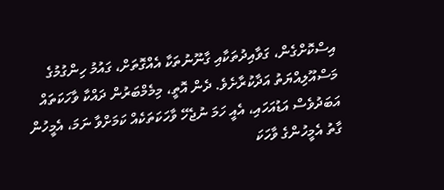އިސްކޮށްގެން، ގަވާއިދުތަކާއި ގާނޫނުތަކާ އެއްގޮތަށް، ގައުމު ހިންގުމުގެ މަސްއޫލިއްޔަތު އަދާކުރާށެވެ. ދެން އޮތީ، މިމެމްބަރުން ދައްކާ ވާހަކަތައް އަބަދުވެސް އަޑުއަހައި، އެއީ ހަމަ ނުޖެހޭ ވާހަކަތަކެއް ކަމަށްވާ ނަމަ، އެމީހުން ގާތު އެމީހުންގެ ވާހަކަ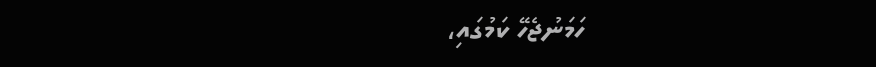ހަމަނުޖެހޭ ކަމުގައި،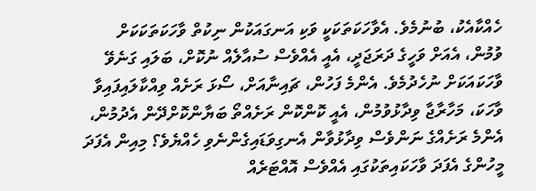ހެއްކާއެކު، ބުނުމެވެ. އެވާހަކަތަކަކީ ވަކި އަނގައަކުން ނިކުތް ވާހަކަތަކަކަށް ވުމުން، އެއަށް ވަހީގެ ދަރަޖަދީ، އެއީ އެއްވެސް ސުއާލެއް ނުކޮށް، ބަލައި ގަނެވޭ ވާހަކައަކަށް ނުހެދުމެވެ. އެންމެ ފަހުން، ޗައިނާއަށް، ސޯޅަ ރަށެއް ވިއްކާލައިފައިވާ ވާހަކަ، މަހާރާޖާ ވިދާޅުވުމުން، އެއީ ކޮންކޮން ރަށެއްތޯ ބަޔާންކޮށްދޭން އެދުމުން، އެންމެ ރަށެއްގެ ނަންވެސް ވިދާޅުވާން އެނގިވަޑައިގެންނެވި ހެއްޔެވެ؟ މިއިން އެފަދަ މީހުންގެ އެފަދަ ވާހަކައިތަކުގައި އެއްވެސް އޮއްޓަރެއް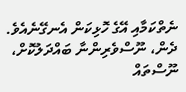ނެތްކަމާއި އޭގެ ހޮޅިކަން އެނގޭނެއެވެ. ދެން، ނޫސްވެރިންނާ ބައްދަލުކޮށް، ނޫސްތައް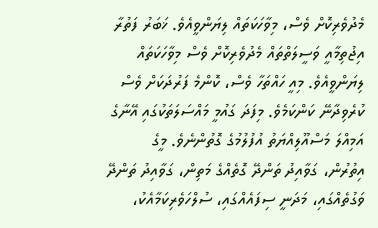މެދުވެރިކޮށް ވެސް، މިވާހަކަތައް ލިޔަންވީއެވެ. ޚަބަރު ފަތުރާ އިޖުތިމާއީ ވަސީލަތްތައް މެދުވެރިކޮށް ވެސް މިވާހަކަތައް ލިޔަންވީއެވެ. މިއީ ހައްތަހާ ވެސް، ކޮންމެ ފަރުދަކަށް ވެސް ކުރެވިދާނޭ ކަންކަމެވެ. މިފަދަ ގައުމީ މައްސަލަތަކުގައި އޭނާގެ އަމިއްލަ މަސްއޫލިއްޔަތު އުފުލުމުގެ ގޮތުންނެވެ. މީގެ އިތުރުން، ގަވާއިދު ތަންދޭ ގޮތެއްގެ މަތިން، ގަވާއިދު ތަންދޭ ވަގުތެއްގައި، މަދަނީ ސިފައެއްގައި، ސުލްހަވެރިކަމާއެކު،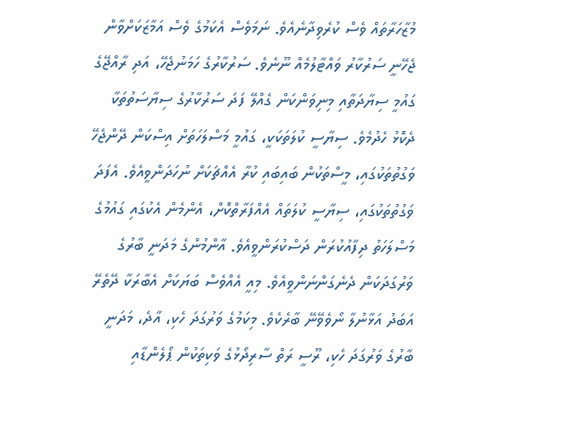މުޒާހަރާތައް ވެސް ކުރެވިދާނެއެވެ. ނަމަވެސް އެކަމުގެ ވެސް އަމާޒަކަށްވާން ޖެހޭނީ ސަރުކާރު ވައްޓާލުމެއް ނޫނެވެ. ސަރުކާރުގެ ހަމަނުޖެހޭ، އަދި ރާއްޖޭގެ ގައުމީ ސިޔާދަތާއި މިނިވަންކަން ގެއްލޭ ފަދަ ސަރުކާރުގެ ސިޔާސަތުތަކާ ދެކޮޅު ހެދުމެވެ. ސިޔާސީ ކުލަތަކަކީ، ގައުމީ މަސްލަހަތަށް އިސްކަން ދޭންޖެހޭ ވަގުތުތަކުގައި، މީސްތަކުން ބައިބައި ކުރާ އެއްޗަކަށް ނުހަދަންވީއެވެ. އެފަދަ ވަގުތުތަކުގައި، ސިޔާސީ ކުލަތައް އެއްފަރާތްކޮށް، އެންމެން އެކުގައި ގައުމުގެ މަސްލަހަތު ދިފާއުކުރަން ދަސްކުރަންވީއެވެ. އާންމުންގެ މަދަނީ ބާރުގެ ވަރުގަދަކަން ދެނެގަންނަންވީއެވެ. މިއީ އެއްވެސް ބަޔަކަށް އެބާރަކާ ދޭތެރޭ އަބަދު އަޅާނުލާ ނޯވެވޭނޭ ބާރެކެވެ. މިކަމުގެ ވަރުގަދަ ހެކި، އާދެ، މަދަނީ ބާރުގެ ވަރުގަދަ ހެކި، ރޫސީ ރަތް ސާރިދޯޅުގެ ވަކިތަކުން ޕޯލެންޑާއި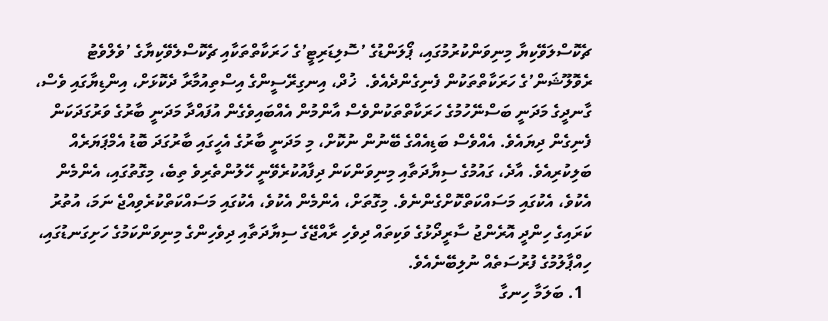ޗެކޮސްލަވޭކިޔާ މިނިވަންކުރުމުގައި، ޕޯލަންޑުގެ ’ސޮލިޑަރިޓީ’ގެ ހަރަކާތްތަކާއި ޗެކޮސްލެވޭކިޔާގެ ’ވެލްވެޓު ރެވޮލޫޝަން’ގެ ހަރަކާތްތަކުން ފެނިގެންދެއެވެ.  ޚުދް، އިނގިރޭސީންގެ އިސްތިއުމާރާ ދެކޮޅަށް، އިންޑިޔާގައި ވެސް، ގާނދީގެ މަދަނީ ބަސްނޭހުމުގެ ހަރަކާތްތަކުންވެސް އާންމުން އެއްބައިވެގެން އުފައްދާ މަދަނީ ބާރުގެ ވަރުގަދަކަން ފެނިގެން ދިޔައެވެ. އެއްވެސް ބަޑިއެއްގެ ބޭނުން ނުކޮށް، މި މަދަނީ ބާރުގެ އެހީގައި ބާރުގަދަ ބޮޑު އެމްޕަޔަރެއް ބަލިކުރިއެވެ. އާދެ، ގައުމުގެ ސިޔާދަތާއި މިނިވަންކަން ދިފާއުކުރެވޭނީ ހޭލުންތެރިވެ ތިބެ، މިގޮތުގައި، އެންމެން އެކުވެ، އެކުގައި މަސައްކަތްކޮށްގެންނެވެ. މިގޮތަށް، އެންމެން އެކުވެ، އެކުގައި މަސައްކަތްކުރެވިއްޖެ ނަމަ، އުތުރު ކަރައިގެ ހިންދީ އޮރެންޖު ސާރީދޯޅުގެ ވަކިތައް ދިވެހި ރާއްޖޭގެ ސިޔާދަތާއި ދިވެހިންގެ މިނިވަންކަމުގެ ހަށިގަނޑުގައި، ހިއްޕާލުމުގެ ފުރުސަތެއް ނުލިބޭނެއެވެ.
  1. ބަލަމާ ހިނގާ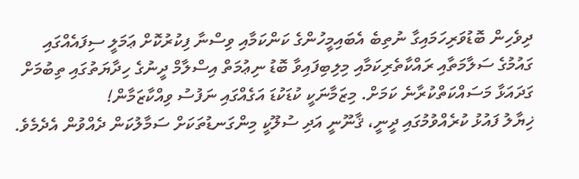ދިވެހިން ބޮޑުވަރިހަމައިގާ ނުތިބެ އެބައިމީހުންގެ ކަންކަމާއި ވިސްނާ ފިކުރުކޮށް ޢަމަލީ ސިފައެއްގައި ގައުމުގެ ސަލާމަތާއި ރައްކާތެރިކަމާއި މިލިބިފައިވާ ބޮޑު ނިޢުމަތް އިސްލާމް ދީނުގެ ހިދާޔަތުގައި ތިބުމަށް ގަދައަޅާ މަސައްކަތްކުރާނެ ކަމަށް. މިޒަމާނަކީ ކުޑަކުޑަ އަގެއްގައި ނަފުސު ވިއްކާޒަމާން!
ޚިޔާލު ފައުޅު ކުރެއްވުމުގައި ދީނީ، ޤާނޫނީ އަދި ސުލޫކީ މިންގަނޑުތަކަށް ސަމާލުކަން ދެއްވުން އެދެމެވެ.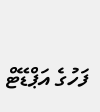ފަހުގެ އަޕްޑޭޓް